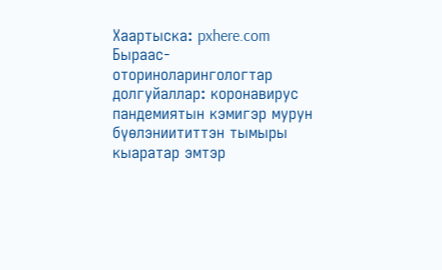Хаартыска: pxhere.com
Быраас-оториноларингологтар долгуйаллар: коронавирус пандемиятын кэмигэр мурун бүөлэниититтэн тымыры кыаратар эмтэр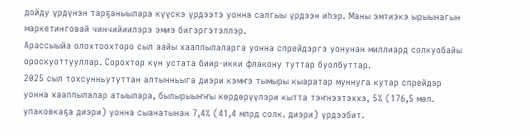дойду үрдүнэн тарҕаныылара күүскэ үрдээтэ уонна салгыы үрдээн иһэр. Маны эмтиэкэ ырыынагын маркетинговай чинчийиилэрэ эмиэ бигэргэтэллэр.
Арассыыйа олохтоохторо сыл аайы хааппылаларга уонна спрейдэргэ уонунан миллиард солкуобайы ороскуоттууллар. Сорохтор күн устата биир-икки флакону туттар буолбуттар.
2025 сыл тохсунньутуттан алтынньыга диэри кэмҥэ тымыры кыаратар муннуга кутар спрейдэр уонна хааппылалар атыылара, былырыыҥҥы көрдөрүүлэри кытта тэҥнээтэххэ, 5% (176,5 мөл. упаковкаҕа диэри) уонна сыанатынан 7,4% (41,4 млрд солк. диэри) үрдээбит.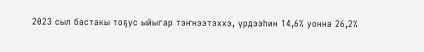2023 сыл бастакы тоҕус ыйыгар тэҥнээтэххэ, үрдээһин 14,6% уонна 26,2%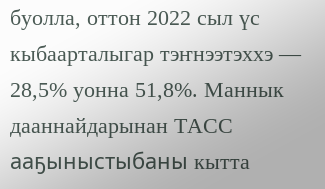буолла, оттон 2022 сыл үс кыбаарталыгар тэҥнээтэххэ — 28,5% уонна 51,8%. Маннык дааннайдарынан ТАСС ааҕыныстыбаны кытта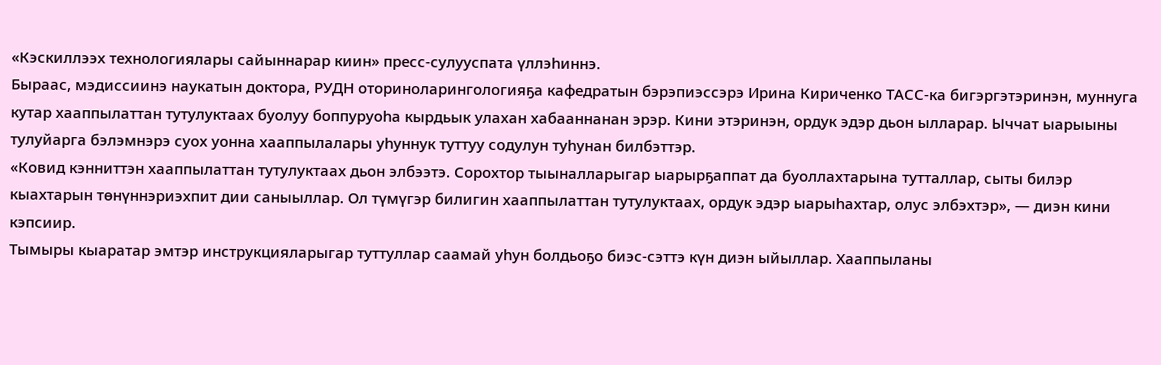«Кэскиллээх технологиялары сайыннарар киин» пресс-сулууспата үллэһиннэ.
Быраас, мэдиссиинэ наукатын доктора, РУДН оториноларингологияҕа кафедратын бэрэпиэссэрэ Ирина Кириченко ТАСС-ка бигэргэтэринэн, муннуга кутар хааппылаттан тутулуктаах буолуу боппуруоһа кырдьык улахан хабааннанан эрэр. Кини этэринэн, ордук эдэр дьон ылларар. Ыччат ыарыыны тулуйарга бэлэмнэрэ суох уонна хааппылалары уһуннук туттуу содулун туһунан билбэттэр.
«Ковид кэнниттэн хааппылаттан тутулуктаах дьон элбээтэ. Сорохтор тыыналларыгар ыарырҕаппат да буоллахтарына тутталлар, сыты билэр кыахтарын төнүннэриэхпит дии саныыллар. Ол түмүгэр билигин хааппылаттан тутулуктаах, ордук эдэр ыарыһахтар, олус элбэхтэр», — диэн кини кэпсиир.
Тымыры кыаратар эмтэр инструкцияларыгар туттуллар саамай уһун болдьоҕо биэс-сэттэ күн диэн ыйыллар. Хааппыланы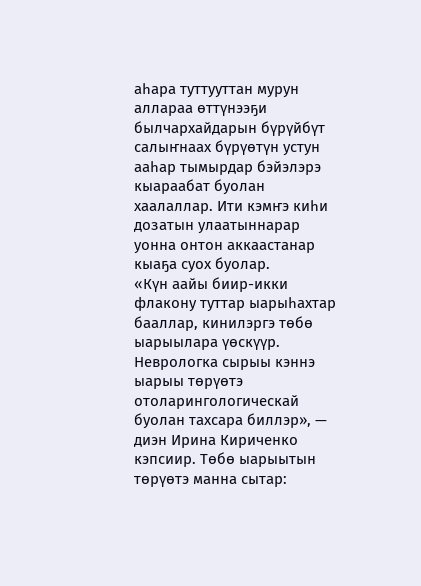аһара туттууттан мурун аллараа өттүнээҕи былчархайдарын бүрүйбүт салыҥнаах бүрүөтүн устун ааһар тымырдар бэйэлэрэ кыараабат буолан хаалаллар. Ити кэмҥэ киһи дозатын улаатыннарар уонна онтон аккаастанар кыаҕа суох буолар.
«Күн аайы биир-икки флакону туттар ыарыһахтар бааллар, кинилэргэ төбө ыарыылара үөскүүр. Неврологка сырыы кэннэ ыарыы төрүөтэ отоларингологическай буолан тахсара биллэр», — диэн Ирина Кириченко кэпсиир. Төбө ыарыытын төрүөтэ манна сытар: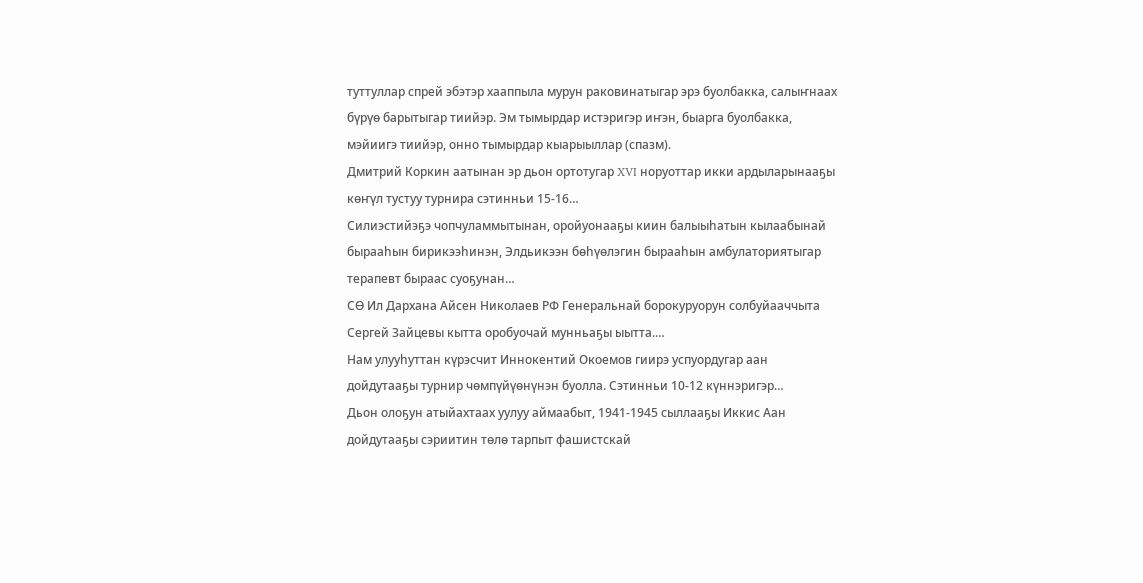туттуллар спрей эбэтэр хааппыла мурун раковинатыгар эрэ буолбакка, салыҥнаах бүрүө барытыгар тиийэр. Эм тымырдар истэригэр иҥэн, быарга буолбакка, мэйиигэ тиийэр, онно тымырдар кыарыыллар (спазм).
Дмитрий Коркин аатынан эр дьон ортотугар XVI норуоттар икки ардыларынааҕы көҥүл тустуу турнира сэтинньи 15-16…
Силиэстийэҕэ чопчуламмытынан, оройуонааҕы киин балыыһатын кылаабынай бырааһын бирикээһинэн, Элдьикээн бөһүөлэгин бырааһын амбулаториятыгар терапевт быраас суоҕунан…
СӨ Ил Дархана Айсен Николаев РФ Генеральнай борокуруорун солбуйааччыта Сергей Зайцевы кытта оробуочай мунньаҕы ыытта.…
Нам улууһуттан күрэсчит Иннокентий Окоемов гиирэ успуордугар аан дойдутааҕы турнир чөмпүйүөнүнэн буолла. Сэтинньи 10-12 күннэригэр…
Дьон олоҕун атыйахтаах уулуу аймаабыт, 1941-1945 сыллааҕы Иккис Аан дойдутааҕы сэриитин төлө тарпыт фашистскай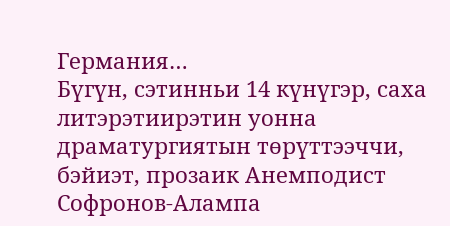Германия…
Бүгүн, сэтинньи 14 күнүгэр, саха литэрэтиирэтин уонна драматургиятын төрүттээччи, бэйиэт, прозаик Анемподист Софронов-Алампа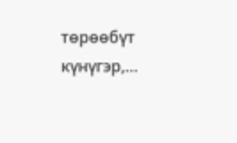төрөөбүт күнүгэр,…